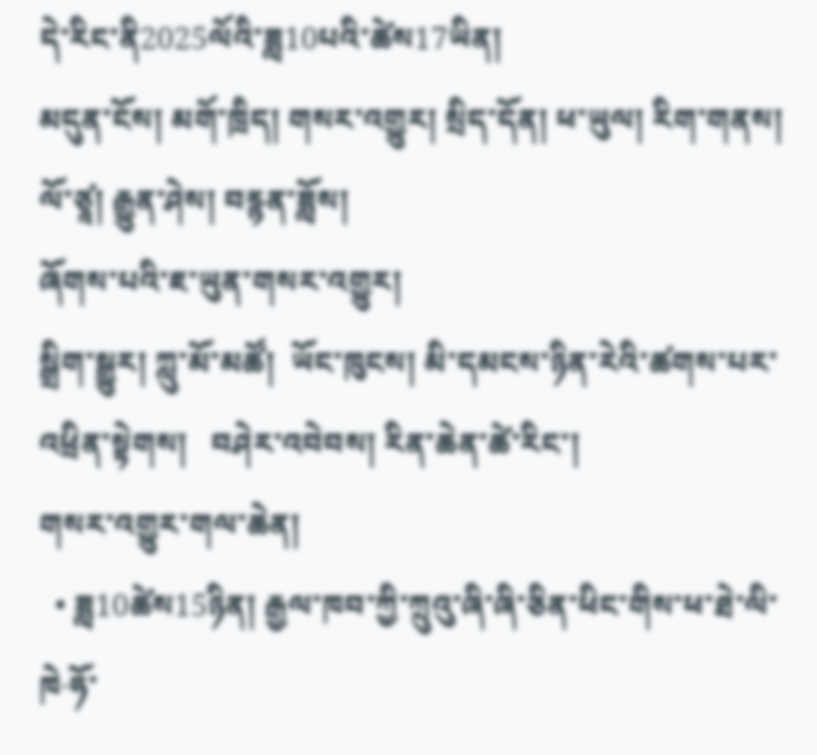དེ་རིང་ནི2025ལོའི་ཟླ10པའི་ཚེས17ཡིན།
མདུན་ངོས། མགོ་ཁྲིད། གསར་འགྱུར། སྲིད་དོན། ཕ་ཡུལ། རིག་གནས། ལོ་ཙཱ། རྒྱུན་ཤེས། བརྙན་ཟློས།
ཞོགས་པའི་ཇ་ཡུན་གསར་འགྱུར།
སྒྲིག་སྒྱུར། ཀླུ་མོ་མཚོ།  ཡོང་ཁུངས། མི་དམངས་ཉིན་རེའི་ཚགས་པར་འཕྲིན་སྟེགས།   བཤེར་འབེབས། རིན་ཆེན་ཚེ་རིང་།
གསར་འགྱུར་གལ་ཆེན།
  • ཟླ10ཚེས15ཉིན། རྒྱལ་ཁབ་ཀྱི་ཀྲུའུ་ཞི་ཞི་ཅིན་ཕིང་གིས་ཕ་ཐེ་ལི་ཁེ·ཧོ་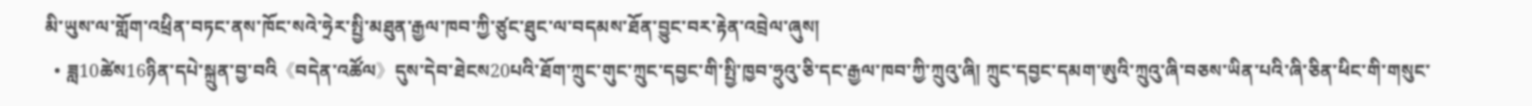མི་ཡུས་ལ་གློག་འཕྲིན་བཏང་ནས་ཁོང་སའེ་ཧྲེར་སྤྱི་མཐུན་རྒྱལ་ཁབ་ཀྱི་ཙུང་ཐུང་ལ་བདམས་ཐོན་བྱུང་བར་རྟེན་འབྲེལ་ཞུས།
  • ཟླ10ཚེས16ཉིན་དཔེ་སྐྲུན་བྱ་བའི《བདེན་འཚོལ》དུས་དེབ་ཐེངས20པའི་ཐོག་ཀྲུང་གུང་ཀྲུང་དབྱང་གི་སྤྱི་ཁྱབ་ཧྲུའུ་ཅི་དང་རྒྱལ་ཁབ་ཀྱི་ཀྲུའུ་ཞི། ཀྲུང་དབྱང་དམག་ཨུའི་ཀྲུའུ་ཞི་བཅས་ཡིན་པའི་ཞི་ཅིན་ཕིང་གི་གསུང་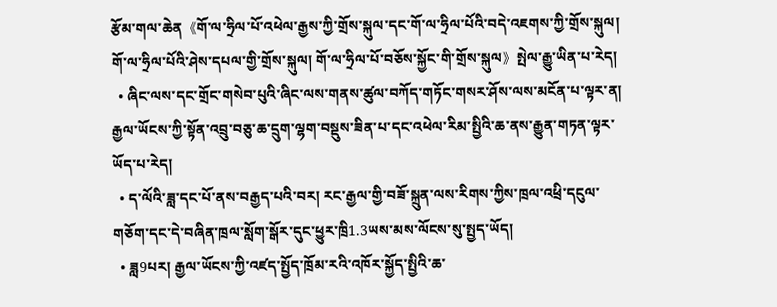རྩོམ་གལ་ཆེན《གོ་ལ་ཧྲིལ་པོ་འཕེལ་རྒྱས་ཀྱི་གྲོས་སྐུལ་དང་གོ་ལ་ཧྲིལ་པོའི་བདེ་འཇགས་ཀྱི་གྲོས་སྐུལ། གོ་ལ་ཧྲིལ་པོའི་ཤེས་དཔལ་གྱི་གྲོས་སྐུལ། གོ་ལ་ཧྲིལ་པོ་བཅོས་སྐྱོང་གི་གྲོས་སྐུལ》སྤེལ་རྒྱུ་ཡིན་པ་རེད།
  • ཞིང་ལས་དང་གྲོང་གསེབ་པུའི་ཞིང་ལས་གནས་ཚུལ་བཀོད་གཏོང་གསར་ཤོས་ལས་མངོན་པ་ལྟར་ན། རྒྱལ་ཡོངས་ཀྱི་སྟོན་འབྲུ་བཅུ་ཆ་དྲུག་ལྷག་བསྡུས་ཟིན་པ་དང་འཕེལ་རིམ་སྤྱིའི་ཆ་ནས་རྒྱུན་གཏན་ལྟར་ཡོད་པ་རེད།
  • ད་ལོའི་ཟླ་དང་པོ་ནས་བརྒྱད་པའི་བར། རང་རྒྱལ་གྱི་བཟོ་སྐྲུན་ལས་རིགས་ཀྱིས་ཁྲལ་འཕྲི་དངུལ་གཅོག་དང་དེ་བཞིན་ཁྲལ་སློག་སྒོར་དུང་ཕྱུར་ཁྲི1.3ཡས་མས་ལོངས་སུ་སྤྱད་ཡོད།
  • ཟླ9པར། རྒྱལ་ཡོངས་ཀྱི་འཛད་སྤྱོད་ཁྲོམ་རའི་འཁོར་སྐྱོད་སྤྱིའི་ཆ་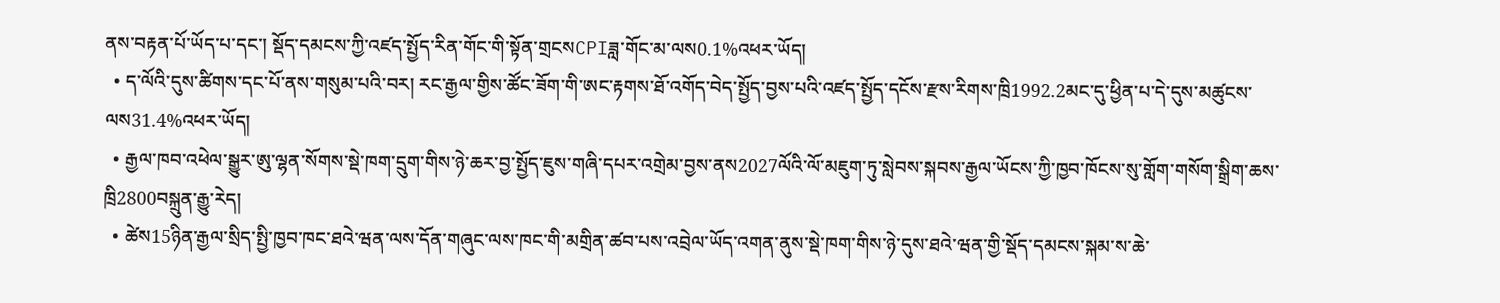ནས་བརྟན་པོ་ཡོད་པ་དང་། སྡོད་དམངས་ཀྱི་འཛད་སྤྱོད་རིན་གོང་གི་སྟོན་གྲངསCPIཟླ་གོང་མ་ལས0.1%འཕར་ཡོད།
  • ད་ལོའི་དུས་ཚིགས་དང་པོ་ནས་གསུམ་པའི་བར། རང་རྒྱལ་གྱིས་ཚོང་ཟོག་གི་ཨང་རྟགས་ཐོ་འགོད་བེད་སྤྱོད་བྱས་པའི་འཛད་སྤྱོད་དངོས་རྫས་རིགས་ཁྲི1992.2མང་དུ་ཕྱིན་པ་དེ་དུས་མཚུངས་ལས31.4%འཕར་ཡོད།
  • རྒྱལ་ཁབ་འཕེལ་སྒྱུར་ཨུ་ལྷན་སོགས་སྡེ་ཁག་དྲུག་གིས་ཉེ་ཆར་བྱ་སྤྱོད་ཇུས་གཞི་དཔར་འགྲེམ་བྱས་ནས2027ལོའི་ལོ་མཇུག་ཏུ་སླེབས་སྐབས་རྒྱལ་ཡོངས་ཀྱི་ཁྱབ་ཁོངས་སུ་གློག་གསོག་སྒྲིག་ཆས་ཁྲི2800བསྐྲུན་རྒྱུ་རེད།
  • ཚེས15ཉིན་རྒྱལ་སྲིད་སྤྱི་ཁྱབ་ཁང་ཐའེ་ཝན་ལས་དོན་གཞུང་ལས་ཁང་གི་མགྲིན་ཚབ་པས་འབྲེལ་ཡོད་འགན་ནུས་སྡེ་ཁག་གིས་ཉེ་དུས་ཐའེ་ཝན་གྱི་སྡོད་དམངས་སྐམ་ས་ཆེ་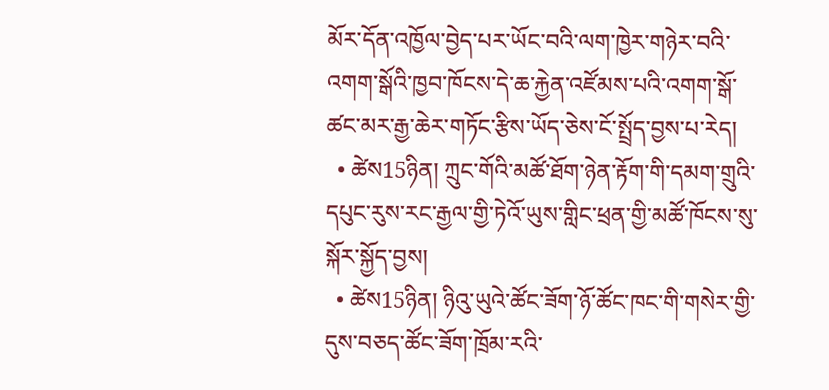མོར་དོན་འཁྱོལ་བྱེད་པར་ཡོང་བའི་ལག་ཁྱེར་གཉེར་བའི་འགག་སྒོའི་ཁྱབ་ཁོངས་དེ་ཆ་རྐྱེན་འཛོམས་པའི་འགག་སྒོ་ཚང་མར་རྒྱ་ཆེར་གཏོང་རྩིས་ཡོད་ཅེས་ངོ་སྤྲོད་བྱས་པ་རེད།
  • ཚེས15ཉིན། ཀྲུང་གོའི་མཚོ་ཐོག་ཉེན་རྟོག་གི་དམག་གྲུའི་དཔུང་རུས་རང་རྒྱལ་གྱི་ཏེའོ་ཡུས་གླིང་ཕྲན་གྱི་མཚོ་ཁོངས་སུ་སྐོར་སྐྱོད་བྱས།
  • ཚེས15ཉིན། ཉིའུ་ཡུའེ་ཚོང་ཟོག་ཉོ་ཚོང་ཁང་གི་གསེར་གྱི་དུས་བཅད་ཚོང་ཟོག་ཁྲོམ་རའི་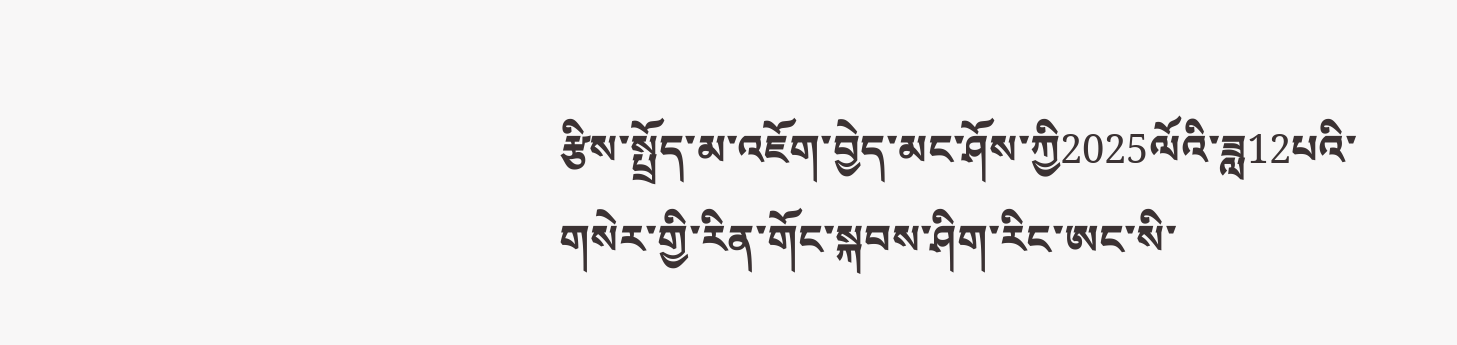རྩིས་སྤྲོད་མ་འཇོག་བྱེད་མང་ཤོས་ཀྱི2025ལོའི་ཟླ12པའི་གསེར་གྱི་རིན་གོང་སྐབས་ཤིག་རིང་ཨང་སི་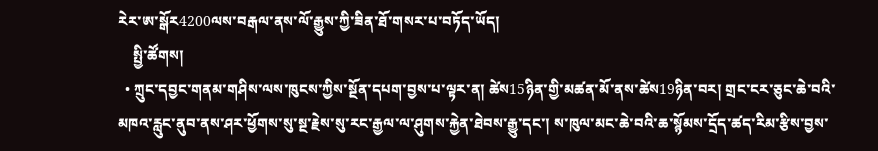རེར་ཨ་སྒོར4200ལས་བརྒལ་ནས་ལོ་རྒྱུས་ཀྱི་ཟིན་ཐོ་གསར་པ་བཏོད་ཡོད།
    སྤྱི་ཚོགས།
  • ཀྲུང་དབྱང་གནམ་གཤིས་ལས་ཁུངས་ཀྱིས་སྔོན་དཔག་བྱས་པ་ལྟར་ན། ཚེས15ཉིན་གྱི་མཚན་མོ་ནས་ཚེས19ཉིན་བར། གྲང་ངར་ཅུང་ཆེ་བའི་མཁའ་རླུང་ནུབ་ནས་ཤར་ཕྱོགས་སུ་སྔ་རྗེས་སུ་རང་རྒྱལ་ལ་ཤུགས་རྐྱེན་ཐེབས་རྒྱུ་དང་། ས་ཁུལ་མང་ཆེ་བའི་ཆ་སྙོམས་དྲོད་ཚད་རིམ་རྩིས་བྱས་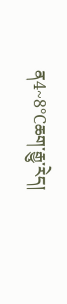ན4~8℃ཆག་རྒྱུ་རེད།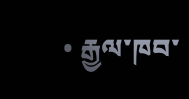• རྒྱལ་ཁབ་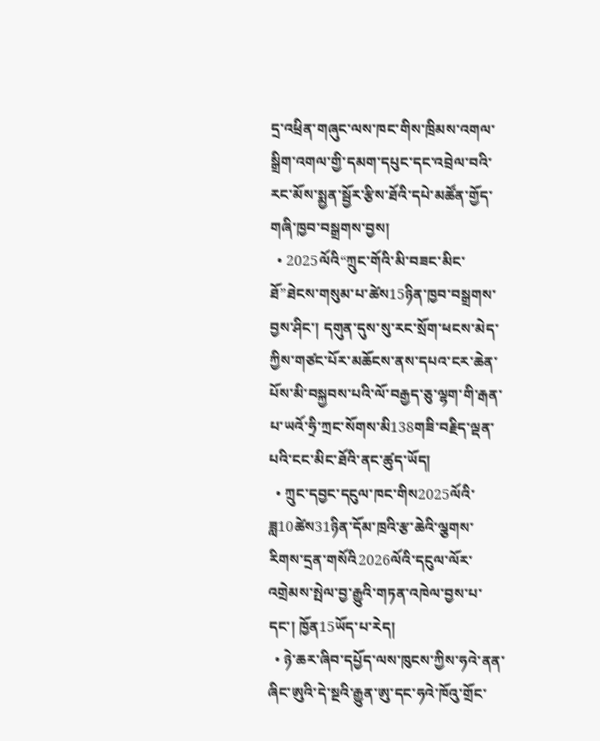དྲ་འཕྲིན་གཞུང་ལས་ཁང་གིས་ཁྲིམས་འགལ་སྒྲིག་འགལ་གྱི་དམག་དཔུང་དང་འབྲེལ་བའི་རང་མོས་སྨྱན་སྦྱོར་རྩིས་ཐོའི་དཔེ་མཚོན་གྱོད་གཞི་ཁྱབ་བསྒྲགས་བྱས།
  • 2025ལོའི“ཀྲུང་གོའི་མི་བཟང་མིང་ཐོ”ཐེངས་གསུམ་པ་ཚེས15ཉིན་ཁྱབ་བསྒྲགས་བྱས་ཤིང་། དགུན་དུས་སུ་རང་སྲོག་ཕངས་མེད་ཀྱིས་གཙང་པོར་མཆོངས་ནས་དཔའ་ངར་ཆེན་པོས་མི་བསྐྱབས་པའི་ལོ་བརྒྱད་ཅུ་ལྷག་གི་རྒན་པ་ཡའོ་ཧྲི་ཀྲང་སོགས་མི138གཟི་བརྗིད་ལྡན་པའི་ངང་མིང་ཐོའི་ནང་ཚུད་ཡོད།
  • ཀྲུང་དབྱང་དངུལ་ཁང་གིས2025ལོའི་ཟླ10ཚེས31ཉིན་དོམ་ཁྲའི་རྩ་ཆེའི་ལྕགས་རིགས་དྲན་གསོའི2026ལོའི་དངུལ་ལོར་འགྲེམས་སྤེལ་བྱ་རྒྱུའི་གཏན་འཁེལ་བྱས་པ་དང་། ཁྱོན15ཡོད་པ་རེད།
  • ཉེ་ཆར་ཞིབ་དཔྱོད་ལས་ཁུངས་ཀྱིས་ཧའེ་ནན་ཞིང་ཨུའི་དེ་སྔའི་རྒྱུན་ཨུ་དང་ཧའེ་ཁོའུ་གྲོང་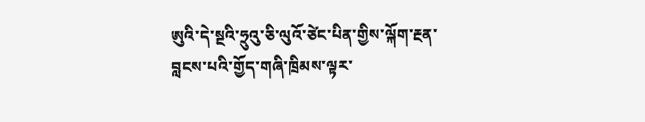ཨུའི་དེ་སྔའི་ཧྲུའུ་ཅི་ལུའོ་ཙེང་པིན་གྱིས་ལྐོག་རྔན་བླངས་པའི་གྱོད་གཞི་ཁྲིམས་ལྟར་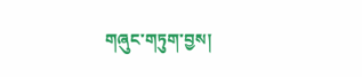གཞུང་གཏུག་བྱས།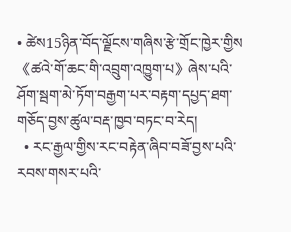• ཚེས15ཉིན་བོད་ལྗོངས་གཞིས་རྩེ་གྲོང་ཁྱེར་གྱིས《ཚའེ་གོ་ཆང་གི་འབྲུག་འཁྱུག་པ》ཞེས་པའི་ཤོག་སྦག་མེ་ཏོག་བརྒྱག་པར་བརྟག་དཔྱད་ཐག་གཅོད་བྱས་ཚུལ་བརྡ་ཁྱབ་བཏང་བ་རེད།
  • རང་རྒྱལ་གྱིས་རང་བརྟེན་ཞིབ་བཟོ་བྱས་པའི་རབས་གསར་པའི་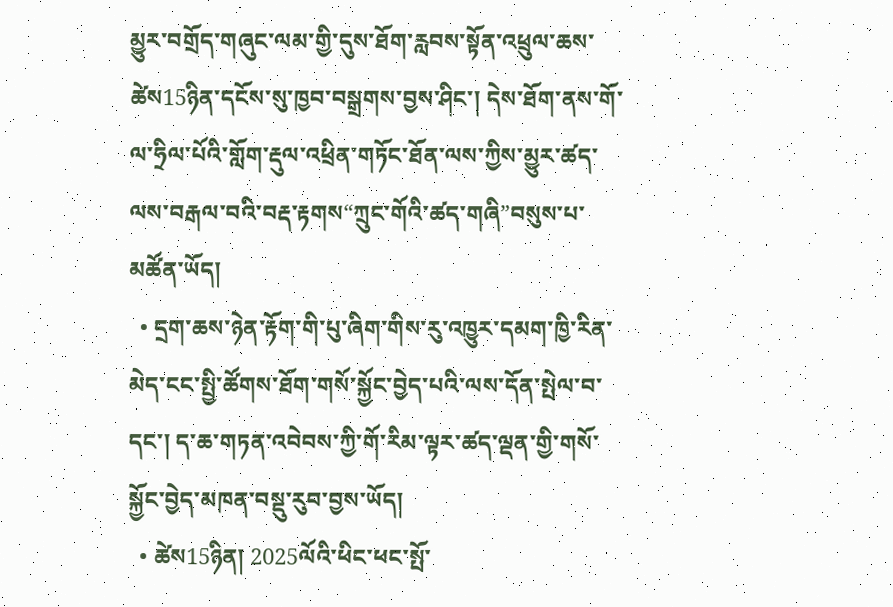མྱུར་བགྲོད་གཞུང་ལམ་གྱི་དུས་ཐོག་རླབས་སྟོན་འཕྲུལ་ཆས་ཚེས15ཉིན་དངོས་སུ་ཁྱབ་བསྒྲགས་བྱས་ཤིང་། དེས་ཐོག་ནས་གོ་ལ་ཧྲིལ་པོའི་གློག་རྡུལ་འཕྲིན་གཏོང་ཐོན་ལས་ཀྱིས་མྱུར་ཚད་ལས་བརྒལ་བའི་བརྡ་རྟགས“ཀྲུང་གོའི་ཚད་གཞི”བསུས་པ་མཚོན་ཡོད།
  • དྲག་ཆས་ཉེན་རྟོག་གི་པུ་ཞིག་གིས་རུ་འཁྱུར་དམག་ཁྱི་རིན་མེད་ངང་སྤྱི་ཚོགས་ཐོག་གསོ་སྐྱོང་བྱེད་པའི་ལས་དོན་སྤེལ་བ་དང་། ད་ཆ་གཏན་འབེབས་ཀྱི་གོ་རིམ་ལྟར་ཚད་ལྡན་གྱི་གསོ་སྐྱོང་བྱེད་མཁན་བསྡུ་རུབ་བྱས་ཡོད།
  • ཚེས15ཉིན། 2025ལོའི་ཕིང་ཕང་སྤོ་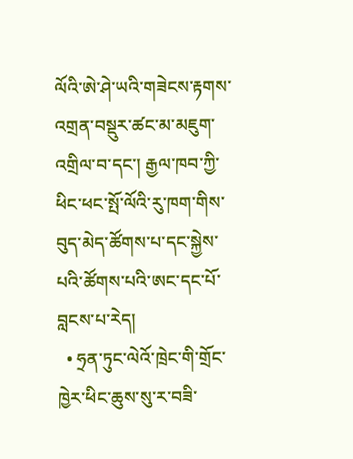ལོའི་ཨེ་ཤེ་ཡའི་གཟེངས་རྟགས་འགྲན་བསྡུར་ཚང་མ་མཇུག་འགྲིལ་བ་དང་། རྒྱལ་ཁབ་ཀྱི་ཕིང་ཕང་སྤོ་ལོའི་རུ་ཁག་གིས་བུད་མེད་ཚོགས་པ་དང་སྐྱེས་པའི་ཚོགས་པའི་ཨང་དང་པོ་བླངས་པ་རེད།
  • ཧྲན་ཏུང་ལེའོ་ཁྲེང་གི་གྲོང་ཁྱེར་ཕིང་ཆུས་སུ་ར་བཟི་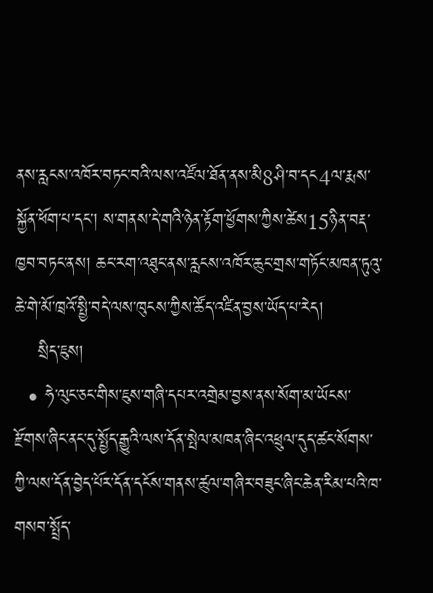ནས་རླངས་འཁོར་བཏང་བའི་ལས་འཛོལ་ཐོན་ནས་མི8ཤི་བ་དང4ལ་རྨས་སྐྱོན་ཕོག་པ་དང་། ས་གནས་དེ་གའི་ཉེན་རྟོག་ཕྱོགས་ཀྱིས་ཚེས15ཉིན་བརྡ་ཁྱབ་བཏང་ནས། ཆང་རག་འཐུང་ནས་རླངས་འཁོར་ཆུང་གྲས་གཏོང་མཁན་ཏུའུ་ཆེ་གེ་མོ་ཁྲའོ་སྤྱི་བདེ་ལས་ཁུངས་ཀྱིས་ཚོད་འཛིན་བྱས་ཡོད་པ་རེད།
    སྲིད་ཇུས།
  • ཧེ་ལུང་ཅང་གིས་ཇུས་གཞི་དཔར་འགྲེམ་བྱས་ནས་སོག་མ་ཡོངས་རྫོགས་ཞིང་ནང་དུ་སྤྱོད་རྒྱུའི་ལས་དོན་སྤེལ་མཁན་ཞིང་འཕྲུལ་དུད་ཚང་སོགས་ཀྱི་ལས་དོན་བྱེད་པོར་དོན་དངོས་གནས་ཚུལ་གཞིར་བཟུང་ཞིང་ཆེན་རིམ་པའི་ཁ་གསབ་སྤྲོད་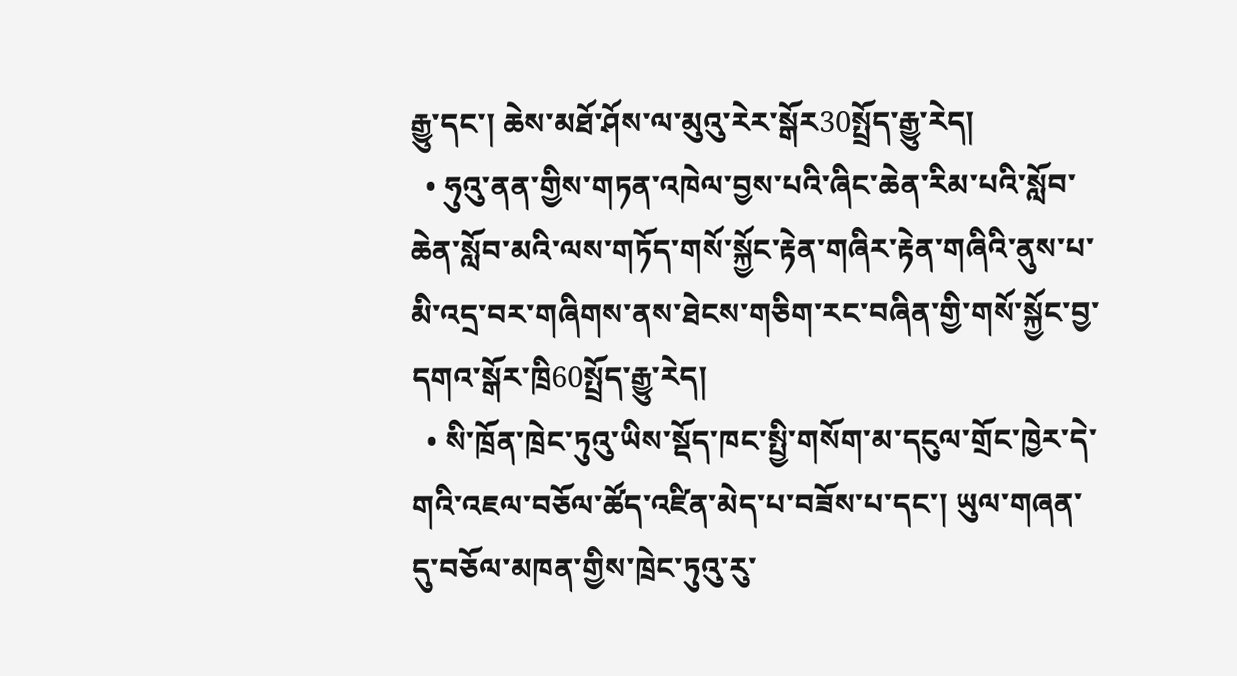རྒྱུ་དང་། ཆེས་མཐོ་ཤོས་ལ་མུའུ་རེར་སྒོར30སྤྲོད་རྒྱུ་རེད།
  • ཧུའུ་ནན་གྱིས་གཏན་འཁེལ་བྱས་པའི་ཞིང་ཆེན་རིམ་པའི་སློབ་ཆེན་སློབ་མའི་ལས་གཏོད་གསོ་སྐྱོང་རྟེན་གཞིར་རྟེན་གཞིའི་ནུས་པ་མི་འདྲ་བར་གཞིགས་ནས་ཐེངས་གཅིག་རང་བཞིན་གྱི་གསོ་སྐྱོང་བྱ་དགའ་སྒོར་ཁྲི60སྤྲོད་རྒྱུ་རེད།
  • སི་ཁྲོན་ཁྲེང་ཏུའུ་ཡིས་སྡོད་ཁང་སྤྱི་གསོག་མ་དངུལ་གྲོང་ཁྱེར་དེ་གའི་འཇལ་བཅོལ་ཚོད་འཛིན་མེད་པ་བཟོས་པ་དང་། ཡུལ་གཞན་དུ་བཅོལ་མཁན་གྱིས་ཁྲེང་ཏུའུ་རུ་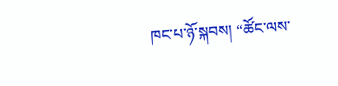ཁང་པ་ཉོ་སྐབས། “ཚོང་ལས་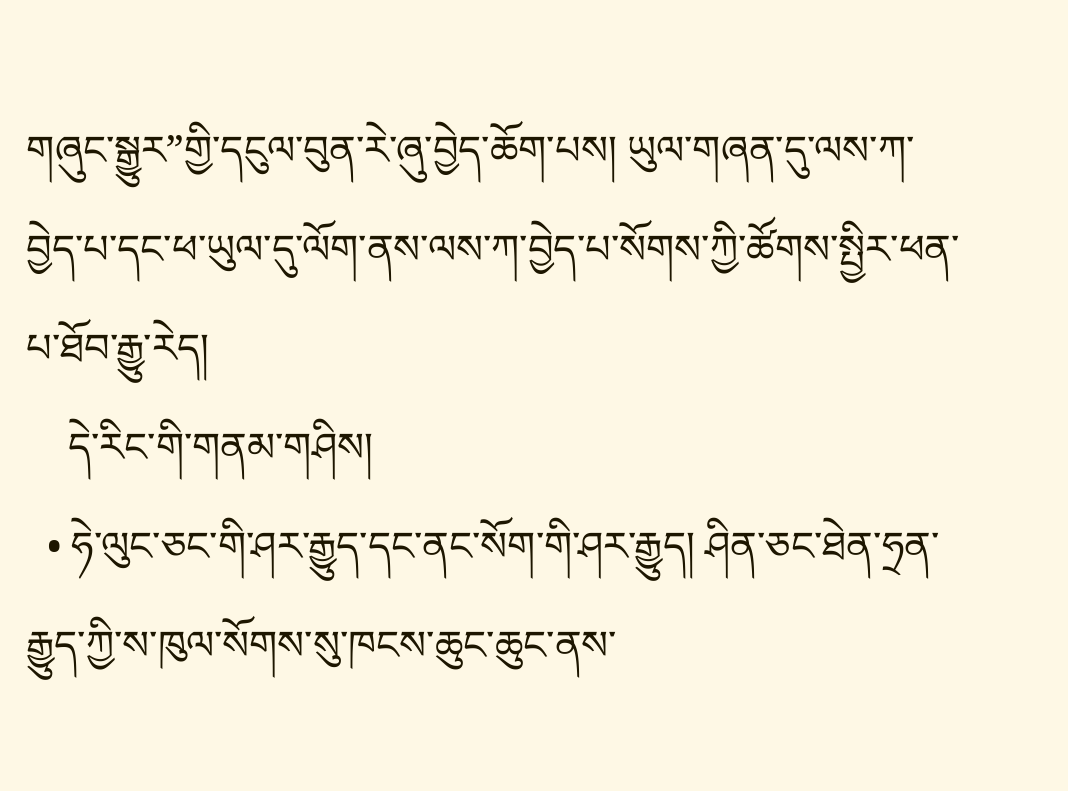གཞུང་སྒྱུར”གྱི་དངུལ་བུན་རེ་ཞུ་བྱེད་ཆོག་པས། ཡུལ་གཞན་དུ་ལས་ཀ་བྱེད་པ་དང་ཕ་ཡུལ་དུ་ལོག་ནས་ལས་ཀ་བྱེད་པ་སོགས་ཀྱི་ཚོགས་སྤྱིར་ཕན་པ་ཐོབ་རྒྱུ་རེད།
    དེ་རིང་གི་གནམ་གཤིས།
  • ཧེ་ལུང་ཅང་གི་ཤར་རྒྱུད་དང་ནང་སོག་གི་ཤར་རྒྱུད། ཤིན་ཅང་ཐེན་ཧྲན་རྒྱུད་ཀྱི་ས་ཁུལ་སོགས་སུ་ཁངས་ཆུང་ཆུང་ནས་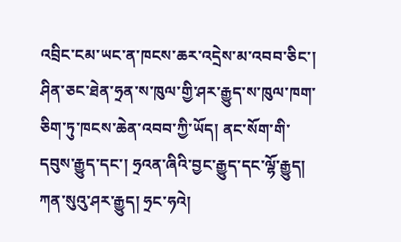འབྲིང་ངམ་ཡང་ན་ཁངས་ཆར་འདྲེས་མ་འབབ་ཅིང་། ཤིན་ཅང་ཐེན་ཧྲན་ས་ཁུལ་གྱི་ཤར་རྒྱུད་ས་ཁུལ་ཁག་ཅིག་ཏུ་ཁངས་ཆེན་འབབ་ཀྱི་ཡོད། ནང་སོག་གི་དབུས་རྒྱུད་དང་། ཧྲའན་ཞིའི་བྱང་རྒྱུད་དང་ལྷོ་རྒྱུད། ཀན་སུའུ་ཤར་རྒྱུད། ཧྲང་ཧའེ།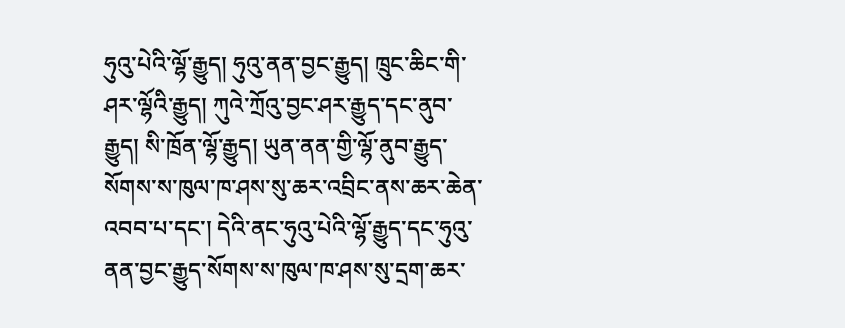ཧུའུ་པེའི་ལྷོ་རྒྱུད། ཧུའུ་ནན་བྱང་རྒྱུད། ཁྲུང་ཆིང་གི་ཤར་ལྷོའི་རྒྱུད། ཀུའེ་ཀྲོའུ་བྱང་ཤར་རྒྱུད་དང་ནུབ་རྒྱུད། སི་ཁྲོན་ལྷོ་རྒྱུད། ཡུན་ནན་གྱི་ལྷོ་ནུབ་རྒྱུད་སོགས་ས་ཁུལ་ཁ་ཤས་སུ་ཆར་འབྲིང་ནས་ཆར་ཆེན་འབབ་པ་དང་། དེའི་ནང་ཧུའུ་པེའི་ལྷོ་རྒྱུད་དང་ཧུའུ་ནན་བྱང་རྒྱུད་སོགས་ས་ཁུལ་ཁ་ཤས་སུ་དྲག་ཆར་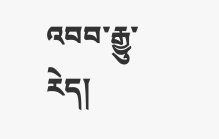འབབ་རྒྱུ་རེད།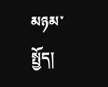མཉམ་སྤྱོད།